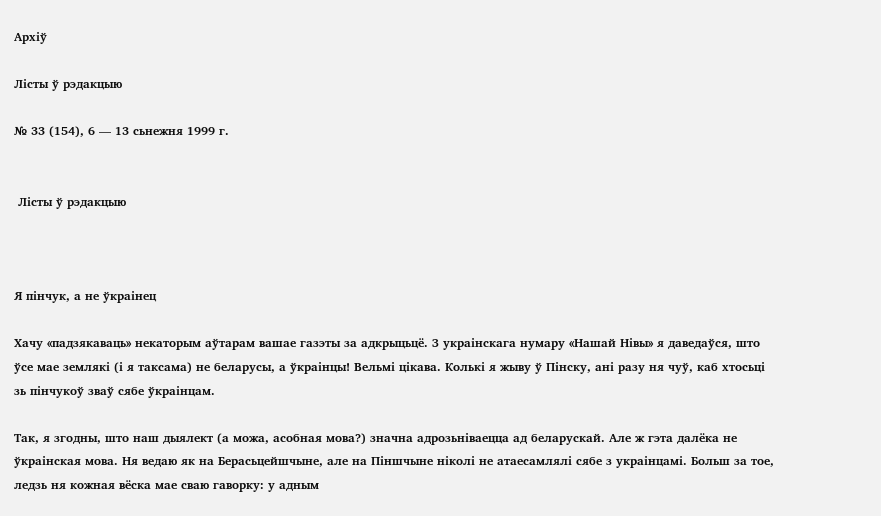Архіў

Лісты ў рэдакцыю

№ 33 (154), 6 — 13 сьнежня 1999 г.


 Лісты ў рэдакцыю



Я пінчук, а не ўкраінец

Хачу «падзякаваць» некаторым аўтарам вашае газэты за адкрыцьцё. З украінскага нумару «Нашай Нівы» я даведаўся, што ўсе мае землякі (і я таксама) не беларусы, а ўкраінцы! Вельмі цікава. Колькі я жыву ў Пінску, ані разу ня чуў, каб хтосьці зь пінчукоў зваў сябе ўкраінцам.

Так, я згодны, што наш дыялект (а можа, асобная мова?) значна адрозьніваецца ад беларускай. Але ж гэта далёка не ўкраінская мова. Ня ведаю як на Берасьцейшчыне, але на Піншчыне ніколі не атаесамлялі сябе з украінцамі. Больш за тое, ледзь ня кожная вёска мае сваю гаворку: у адным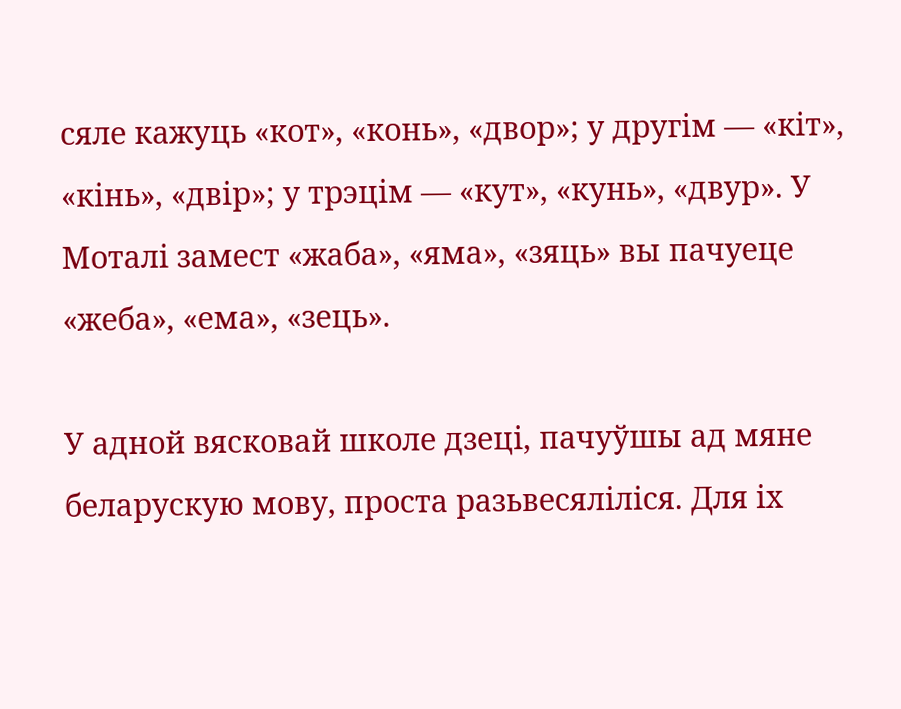сяле кажуць «кот», «конь», «двор»; у другім — «кіт», «кінь», «двір»; у трэцім — «кут», «кунь», «двур». У Моталі замест «жаба», «яма», «зяць» вы пачуеце «жеба», «ема», «зець».

У адной вясковай школе дзеці, пачуўшы ад мяне беларускую мову, проста разьвесяліліся. Для іх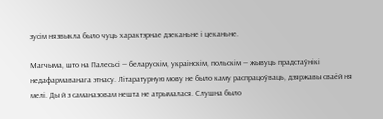зусім нязвыкла было чуць характэрнае дзеканьне і цеканьне.

Магчыма, што на Палесьсі — беларускім, украінскім, польскім — жывуць прадстаўнікі недафармаванага этнасу. Літаратурную мову не было каму распрацоўваць, дзяржавы сваёй ня мелі. Ды й з саманазовам нешта не атрымалася. Слушна было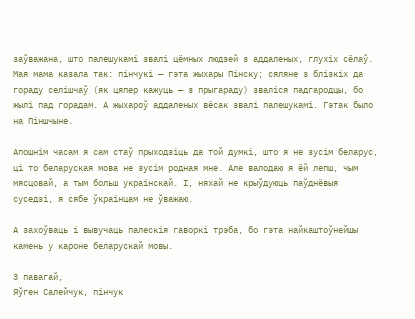заўважана, што палешукамі звалі цёмных людзей з аддаленых, глухіх сёлаў. Мая мама казала так: пінчукі — гэта жыхары Пінску; сяляне з блізкіх да гораду селішчаў (як цяпер кажуць — з прыгараду) зваліся падгародцы, бо жылі пад горадам. А жыхароў аддаленых вёсак звалі палешукамі. Гэтак было на Піншчыне.

Апошнім часам я сам стаў прыходзіць да той думкі, што я не зусім беларус, ці то беларуская мова не зусім родная мне. Але валодаю я ёй лепш, чым мясцовай, а тым больш украінскай. І, няхай не крыўдуюць паўднёвыя суседзі, я сябе ўкраінцам не ўважаю.

А захоўваць і вывучаць палескія гаворкі трэба, бо гэта найкаштоўнейшы камень у кароне беларускай мовы.

З павагай,
Яўген Салейчук, пінчук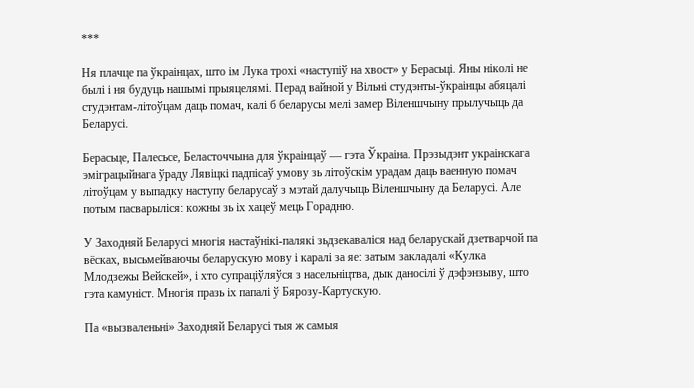***

Ня плачце па ўкраінцах, што ім Лука трохі «наступіў на хвост» у Берасьці. Яны ніколі не былі і ня будуць нашымі прыяцелямі. Перад вайной у Вільні студэнты-ўкраінцы абяцалі студэнтам-літоўцам даць помач, калі б беларусы мелі замер Віленшчыну прылучыць да Беларусі.

Берасьце, Палесьсе, Беласточчына для ўкраінцаў — гэта Ўкраіна. Прэзыдэнт украінскага эміграцыйнага ўраду Лявіцкі падпісаў умову зь літоўскім урадам даць ваенную помач літоўцам у выпадку наступу беларусаў з мэтай далучыць Віленшчыну да Беларусі. Але потым пасварыліся: кожны зь іх хацеў мець Горадню.

У Заходняй Беларусі многія настаўнікі-палякі зьдзекаваліся над беларускай дзетварчой па вёсках, высьмейваючы беларускую мову і каралі за яе: затым закладалі «Кулка Млодзежы Вейскей», і хто супраціўляўся з насельніцтва, дык даносілі ў дэфэнзыву, што гэта камуніст. Многія празь іх папалі ў Бярозу-Картускую.

Па «вызваленьні» Заходняй Беларусі тыя ж самыя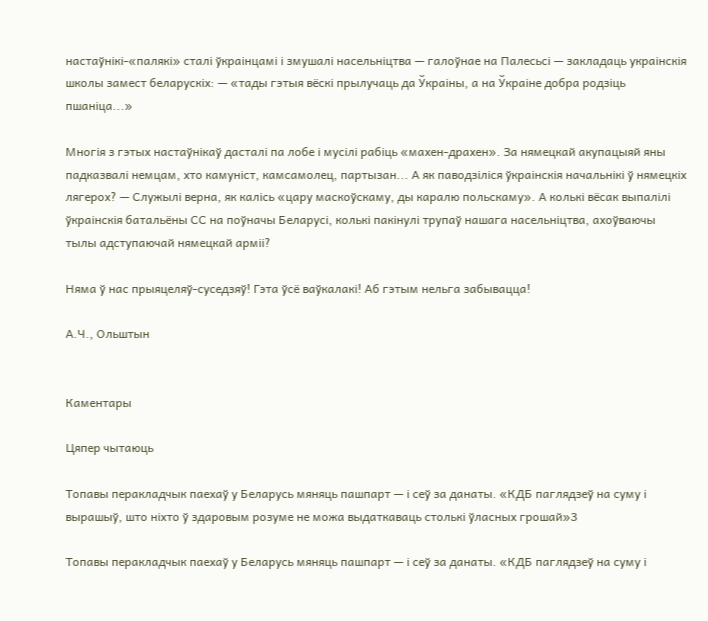настаўнікі-«палякі» сталі ўкраінцамі і змушалі насельніцтва — галоўнае на Палесьсі — закладаць украінскія школы замест беларускіх: — «тады гэтыя вёскі прылучаць да Ўкраіны, а на Ўкраіне добра родзіць пшаніца...»

Многія з гэтых настаўнікаў дасталі па лобе і мусілі рабіць «махен-драхен». За нямецкай акупацыяй яны падказвалі немцам, хто камуніст, камсамолец, партызан... А як паводзіліся ўкраінскія начальнікі ў нямецкіх лягерох? — Служылі верна, як калісь «цару маскоўскаму, ды каралю польскаму». А колькі вёсак выпалілі ўкраінскія батальёны СС на поўначы Беларусі, колькі пакінулі трупаў нашага насельніцтва, ахоўваючы тылы адступаючай нямецкай арміі?

Няма ў нас прыяцеляў-суседзяў! Гэта ўсё ваўкалакі! Аб гэтым нельга забывацца!

А.Ч., Ольштын


Каментары

Цяпер чытаюць

Топавы перакладчык паехаў у Беларусь мяняць пашпарт — і сеў за данаты. «КДБ паглядзеў на суму і вырашыў, што ніхто ў здаровым розуме не можа выдаткаваць столькі ўласных грошай»3

Топавы перакладчык паехаў у Беларусь мяняць пашпарт — і сеў за данаты. «КДБ паглядзеў на суму і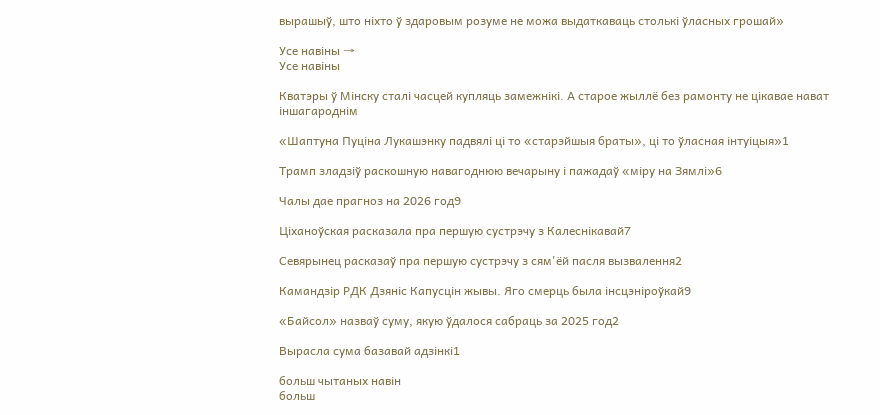вырашыў, што ніхто ў здаровым розуме не можа выдаткаваць столькі ўласных грошай»

Усе навіны →
Усе навіны

Кватэры ў Мінску сталі часцей купляць замежнікі. А старое жыллё без рамонту не цікавае нават іншагароднім

«Шаптуна Пуціна Лукашэнку падвялі ці то «старэйшыя браты», ці то ўласная інтуіцыя»1

Трамп зладзіў раскошную навагоднюю вечарыну і пажадаў «міру на Зямлі»6

Чалы дае прагноз на 2026 год9

Ціханоўская расказала пра першую сустрэчу з Калеснікавай7

Севярынец расказаў пра першую сустрэчу з сям'ёй пасля вызвалення2

Камандзір РДК Дзяніс Капусцін жывы. Яго смерць была інсцэніроўкай9

«Байсол» назваў суму, якую ўдалося сабраць за 2025 год2

Вырасла сума базавай адзінкі1

больш чытаных навін
больш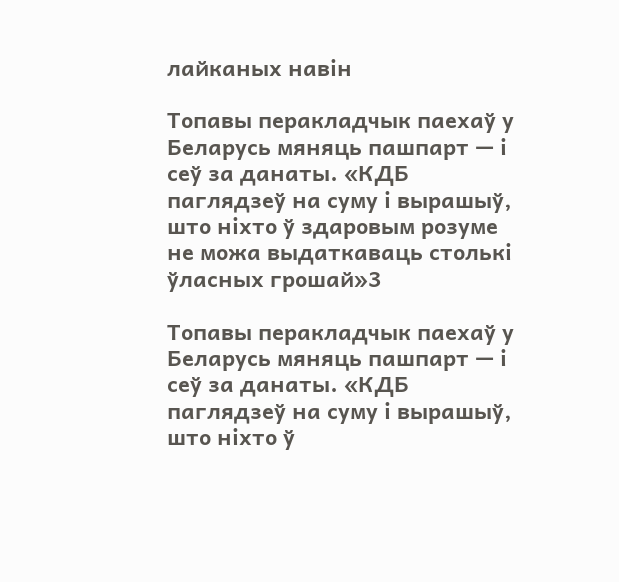лайканых навін

Топавы перакладчык паехаў у Беларусь мяняць пашпарт — і сеў за данаты. «КДБ паглядзеў на суму і вырашыў, што ніхто ў здаровым розуме не можа выдаткаваць столькі ўласных грошай»3

Топавы перакладчык паехаў у Беларусь мяняць пашпарт — і сеў за данаты. «КДБ паглядзеў на суму і вырашыў, што ніхто ў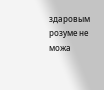здаровым розуме не можа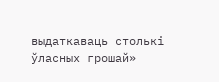выдаткаваць столькі ўласных грошай»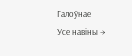Галоўнае
Усе навіны →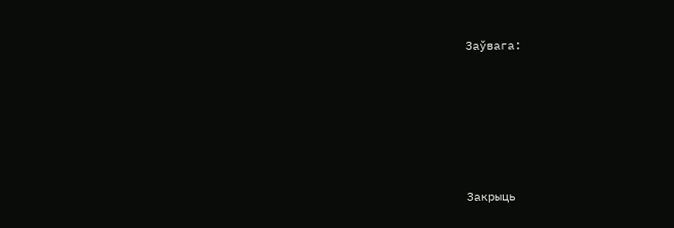Заўвага:









Закрыць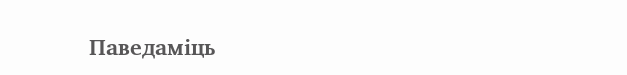Паведаміць